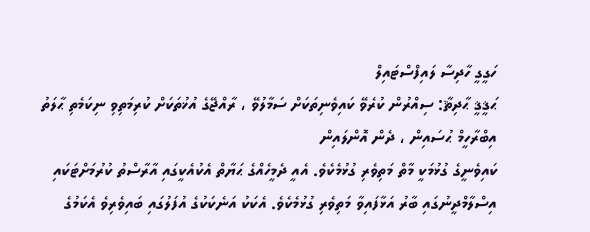ހަގީގީ ހާދިސާ ލައިފްސްޓައިލް
ޙަޤީޤީ ޙާދިޘާ: ސިއްރުން ކުރެވޭ ކައިވެނިތަކަށް ސަމާލުވޭ ، ރާއްޖޭގެ އުޚުތަކަށް ކުރިމަތިވި ނިކަމެތި ޙާލަތު
އިބްރާހީމް ޙުސައިން ، ދެން އޮންލައިން
ކައިވެނީގެ ގުޅުމަކީ މާތް މަތިވެރި ގުޅުމެކެވެ. އެއީ ދެމީހެއްގެ ޙަޔާތް އެކުއެކީގައި އާރާސްތު ކުރުމަށްޓަކައި  އިސްލާމްދީނުގައި ބާރު އަޅާފައިވާ މަތިވެރި ގުޅުމެކެވެ. އެކަކު އަނެކަކުގެ އުފަލުގައި ބައިވެރިވެ އެކަމުގެ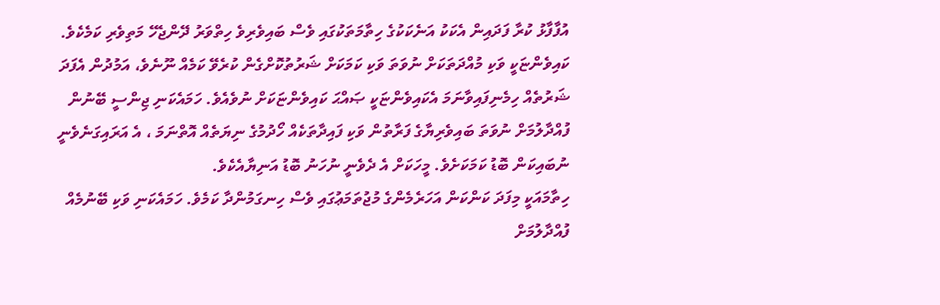އުފާފާޅު ކުރާ ފަދައިން އެކަކު އަނެކަކުގެ ހިތާމަތަކުގައި ވެސް ބައިވެރިވެ ހިތްވަރު ދޭންޖެހޭ މަތިވެރި ކަމެކެވެ.
ކައިވެންޏަކީ ވަކި މުއްދަތަކަށް ނުވަތަ ވަކި ކަމަކަށް ޝަރުތުކޮށްގެން ކުރެވޭ ކަމެއް ނޫނެވެ، އަމުދުން އެފަދަ ޝަރުތެއް ހިމެނިފައިވާނަމަ އެކައިވެންޏަކީ ޞައްޙަ ކައިވެންޏަކަށް ނުވެއެވެ. ހަމައެކަނި ޖިންސީ ބޭނުން ފުއްދާލުމަށް ނުވަތަ ބައިވެރިޔާގެ ފަރާތުން ވަކި ފައިދާތަކެއް ހޯދުމުގެ ނިޔަތެއް އޮތްނަމަ ، އެ އަރައިގަނެވެނީ ނުބައިކަން ބޮޑު ކަމަކަށެވެ. މީހަކަށް އެ ދެވެނީ ނުހަނު ބޮޑު އަނިޔާއެކެވެ.
ހިތާމައަކީ މިފަދަ ކަންކަން އަހަރެމެންގެ މުޖުތަމަޢުގައި ވެސް ހިނގަމުންދާ ކަމެވެ. ހަމައެކަނި ވަކި ބޭނުމެއް ފުއްދާލުމަށް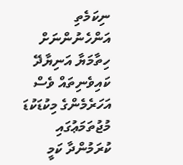ނިކަމެތި އަންހެނުންނަށް ހިތާމަޔާ އަނިޔާދޭ ކައިވެނިތައް ވެސް އަހަރެމެންގެ މިކުޑަކުޑަ މުޖުތަމަޢުގައި ކުރަމުންދާ ކަމީ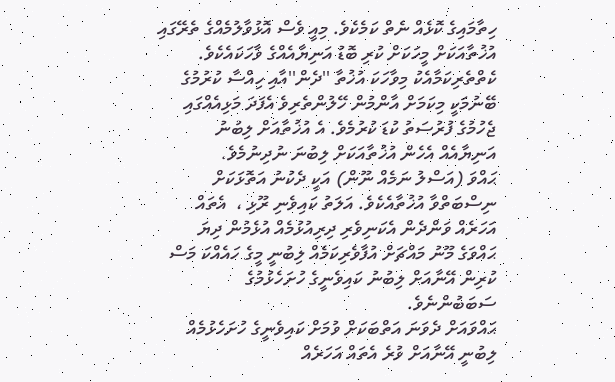ހިތާމައިގެ ކޮޅެއް ނެތް ކަމެކެވެ. މިއީ ވެސް އޮޅުވާލުމެއްގެ ތެރޭގައި އުޚުތާއަކަށް މީހަކަށް ކުރި ބޮޑު އަނިޔާއެއްގެ ވާހަކައެކެވެ. ކެތްތެރިކަމާއެކު މިވާހަކަ އުޚުތާ ''ދެން''އާއި ހިއްސާ ކުރުމުގެ ބޭނުމަކީ މިކަމަށް އާންމުން ހޭލުންތެރިވެ އެފަދަ މަޅިއެއްގައި ޖެހުމުގެ ފުރުސަތު ކުޑަ ކުރުމެވެ. އެ އުޚުތާއަށް ލިބުނު އަނިޔާއެއް އެހެން އުޚުތާއަކަށް ލިބުނަ ނުދިނުމެވެ.
ޙައްވަ (އަސްލު ނަމެއް ނޫން) އަކީ ދެކުނު އަތޮޅަކަށް ނިސްބަތްވާ އުޚުތާއެކެވެ. އަލަތު ކައިވެނި ރޫޅި ،  އެތައް އަހަރެއް ވަންދެން އެކަނިވެރި ދިރިއުޅުމެއް އުޅެމުން ދިޔަ ޙައްވަގެ މޫނު މައްޗަށް އުފާވެރިކަމެއް ލިބުނީ މީގެ ހައެއްކަ މަސް ކުރިން އޭނާއަށް ލިބުނު ކައިވެނީގެ ހުށަހެޅުމުގެ ސަބަބުންނެވެ.
ޙައްވައަށް ދެވަނަ އަތްބަކަށް ވުމަށް ކައިވެނީގެ ހުށަހެޅުމެއް ލިބުނީ އޭނާއަށް ވުރެ އެތައް އަހަރެއް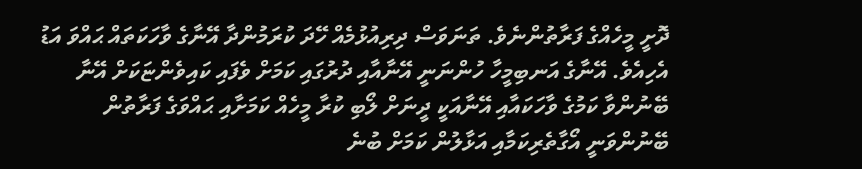ދޮށީ މީހެއްގެ ފަރާތުންނެވެ. ތަނަވަސް ދިރިއުޅުމެއް ހޭދަ ކުރަމުންދާ އޭނާގެ ވާހަކަތައް ޙައްވަ އަޑު އެހިއެވެ. އޭނާގެ އަނބިމީހާ ހުންނަނީ އޭނާއާއި ދުރުގައި ކަމަށް ވެފައި ކައިވެންޏަކަށް އޭނާ ބޭނުންވާ ކަމުގެ ވާހަކައާއި އޭނާއަކީ ދީނަށް ލޯބި ކުރާ މީހެއް ކަމަށާއި ޙައްވަގެ ފަރާތުން ބޭނުންވަނީ އޯގާތެރިކަމާއި އަޅާލުން ކަމަށް ބުނެ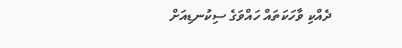ދެއްކި ވާހަކަތައް ހައްވަގެ ސިކުނޑިއަށް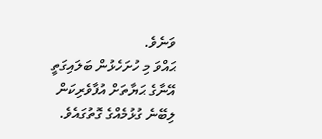ވަނެވެ.
ޙައްވަ މި ހުށަހެޅުން ބަލައިގަތީ އޭނާގެ ޙަޔާތަށް އުފާވެރިކަން ލިބޭނެ ގުޅުމެއްގެ ގޮތުގައެވެ.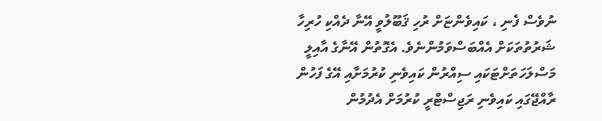ނުވެސް ފެނި ، ކައިވެންޏަށް ރުހި ޤަބޫލުވީ އޭނާ ދެއްކި ހުރިހާ ޝަރުތުތަކަށް އެއްބަސްވަމުންނެވެ. އެގޮތުން އޭނާގެ އާއިލީ މަސްލަހަތަށްޓަކައި ސިއްރުން ކައިވެނި ކުރުމަށާއި އޭގެ ފަހުން ރާއްޖޭގައި ކައިވެނި ރަޖިސްޓްރީ ކުރުމަށް އެދުމުން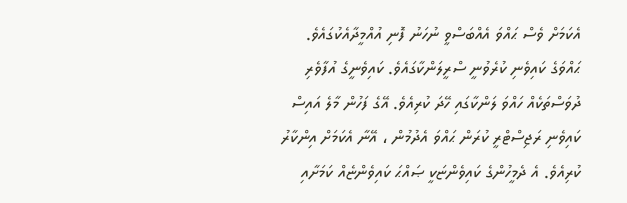އެކަމަށް ވެސް ޙައްވަ އެއްބަސްވީ ނުހަނު ފޮނި އުއްމީދާއެކުގައެވެ.
ޙައްވަގެ ކައިވެނި ކުރެވުނީ ސްރީލަންކާގައެވެ. ކައިވެނީގެ އުފާވެރި ދުވަސްތަކެއް ހައްވަ ލަންކާގައި ހޭދަ ކުރިއެވެ. އޭގެ ފަހުން މާލެ އައިސް ކައިވެނި ރަޖިސްޓްރީ ކުރަން ޙައްވަ އެދުމުން ، އޭނާ އެކަމަށް އިންކާރު ކުރިއެވެ. އެ ދެމީހުންގެ ކައިވެންޏަކީ ޞައްޙަ ކައިވެންޏެއް ކަމަށާއި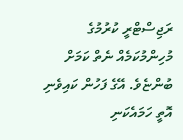ރަޖިސްޓްރީ ކުރުމުގެ މުހިންމުކަމެއް ނެތް ކަމަށް ބުންޏެވެ. އޭގެ ފަހުން ކައިވެނި އޮތީ ހަމައެކަނި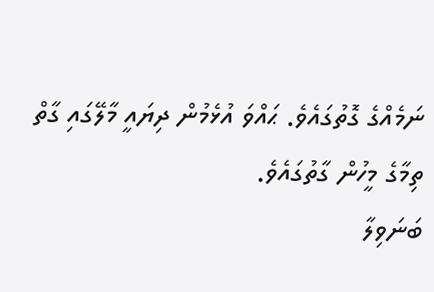ނަމެއްގެ ގޮތުގައެވެ. ޙައްވަ އުޅެމުން ދިޔައީ މާލޭގައި ގާތް ތިމާގެ މީހުން ގާތުގައެވެ.
ބަނަވިލާ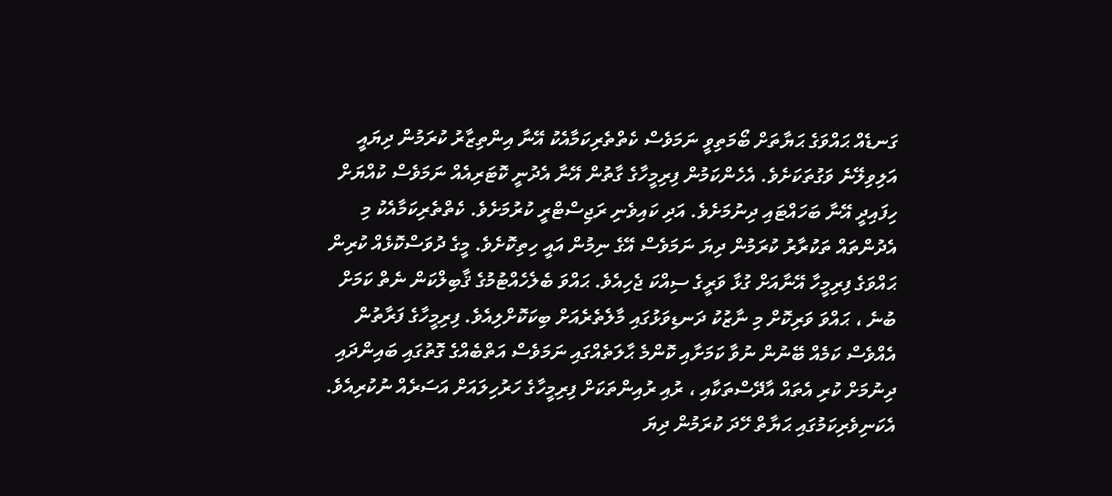ގަނޑެއް ޙައްވަގެ ޙަޔާތަށް ބޯމަތިވީ ނަމަވެސް ކެތްތެރިކަމާއެކު އޭނާ އިންތިޒާރު ކުރަމުން ދިޔައީ އަލިވިލޭނެ ވަގުތަކަށެވެ. އެހެންކަމުން ފިރިމީހާގެ ގާތުން އޭނާ އެދުނީ ކޮޓަރިއެއް ނަމަވެސް ކުއްޔަށް ހިފައިދީ އޭނާ ބަހައްޓައި ދިނުމަށެވެ. އަދި ކައިވެނި ރަޖިސްޓްރީ ކުރުމަށެވެ. ކެތްތެރިކަމާއެކު މި އެދުންތައް ތަކުރާރު ކުރަމުން ދިޔަ ނަމަވެސް އޭގެ ނިމުން އައީ ހިތިކޮށެވެ. މީގެ ދުވަސްކޮޅެއް ކުރިން ޙައްވަގެ ފިރިމީހާ އޭނާއަށް ގުޅާ ވަރީގެ ސިއްކަ ޖެހިއެވެ. ޙައްވަ ބެލެހެއްޓުމުގެ ޤާބިލްކަން ނެތް ކަމަށް ބުނެ ، ޙައްވަ ވަރިކޮށް މި ނާޒުކު ދަނޑިވަޅުގައި މާލެތެރެއަށް ބިކަކޮށްލިއެވެ. ފިރިމީހާގެ ފަރާތުން އެއްވެސް ކަމެއް ބޭނުން ނުވާ ކަމަށާއި ކޮންމެ ޙާލަތެއްގައި ނަމަވެސް އަތްބެއްގެ ގޮތުގައި ބައިންދައި ދިނުމަށް ކުރި އެތައް އާދޭސްތަކާއި ، ރުއި ރުއިންތަކަށް ފިރިމީހާގެ ހަރުހިލައަށް އަސަރެއް ނުކުރިއެވެ.
އެކަނިވެރިކަމުގައި ޙަޔާތް ހޭދަ ކުރަމުން ދިޔަ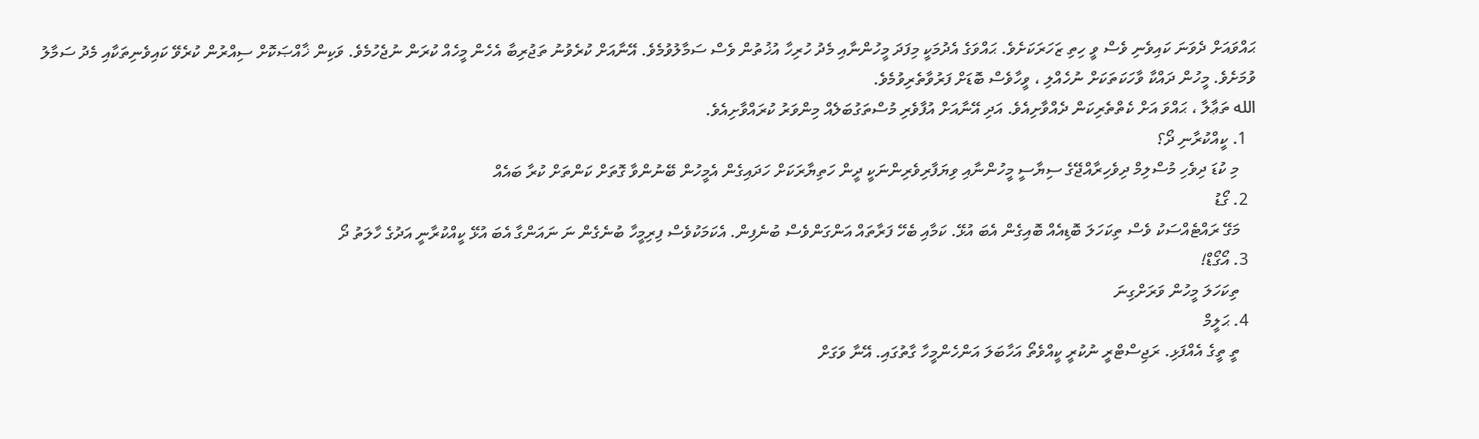ޙައްވައަށް ދެވަނަ ކައިވެނި ވެސް ވީ ހިތި ޒަހަރަކަށެވެ. ޙައްވަގެ އެދުމަކީ މިފަދަ މީހުންނާއި މެދު ހުރިހާ އުޚުތުން ވެސް ސަމާލުވުމެވެ. އޭނާއަށް ކުރެވުނު ތަޖުރިބާ އެހެން މީހެއް ކުރަން ނުޖެހުމެވެ. ވަކިން ޚާއްޞަކޮށް ސިއްރުން ކުރެވޭ ކައިވެނިތަކާއި މެދު ސަމާލު ވުމަށެވެ. މީހުން ދައްކާ ވާހަކަތަކަށް ނުހެއްލި ، ވީހާވެސް ބޮޑަށް ފަރުވާތެރިވުމެވެ.
الله ތަޢާލާ ، ޙައްވަ އަށް ކެތްތެރިކަން ދެއްވާށިއެވެ. އަދި އޭނާއަށް އުފާވެރި މުސްތަގުބަލެއް މިންވަރު ކުރައްވާށިއެވެ.
  1. ކީއްކުރާނި ދޯ؟
    މި ކުޑަ ދިވެހި މުސްލިމް ދިވެހިރާއްޖޭގެ ސިޔާސީ މީހުންނާއި ވިޔަފާރިވެރިންނަކީ ދީން ހަތިޔާރަކަށް ހަދައިގެން އެމީހުން ބޭނުންވާ ގޮތަށް ކަންތަށް ކުރާ ބައެއް
  2. ގޯޑު
    މަގޭ ރައްޓެއްސަކު ވެސް ތިކަހަލަ ބޮޑިއެއް ބޮއިގެން އެބަ އުޅޭ. ކަމާއި ބެހޭ ފަރާތައް އަންގަންވެސް ބުނެފިން. އެކަމަކުވެސް ފިރިމީހާ ބުނެގެން ނަ ނައަންގާ އެބަ އުޅޭ ކީއްކުރާނީ އަދުގެ ހާލަތު ދޯ
  3. އޯގޯޑް!
    ތިކަހަލަ މީހުން ވަރަށްގިނަ
  4. ޙަލީމް
    ތީ ތީގެ އެއްފަޅި. ރަޖިސްޓްރީ ނުކުރީ ކީއްވެތޯ އަހާބަލަ އަންހެންމީހާ ގާތުގައި. އޭނާ ވަގަށް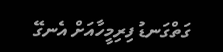ގަތްގަނޑު ފިރިމީހާއަށް އެނގޭ